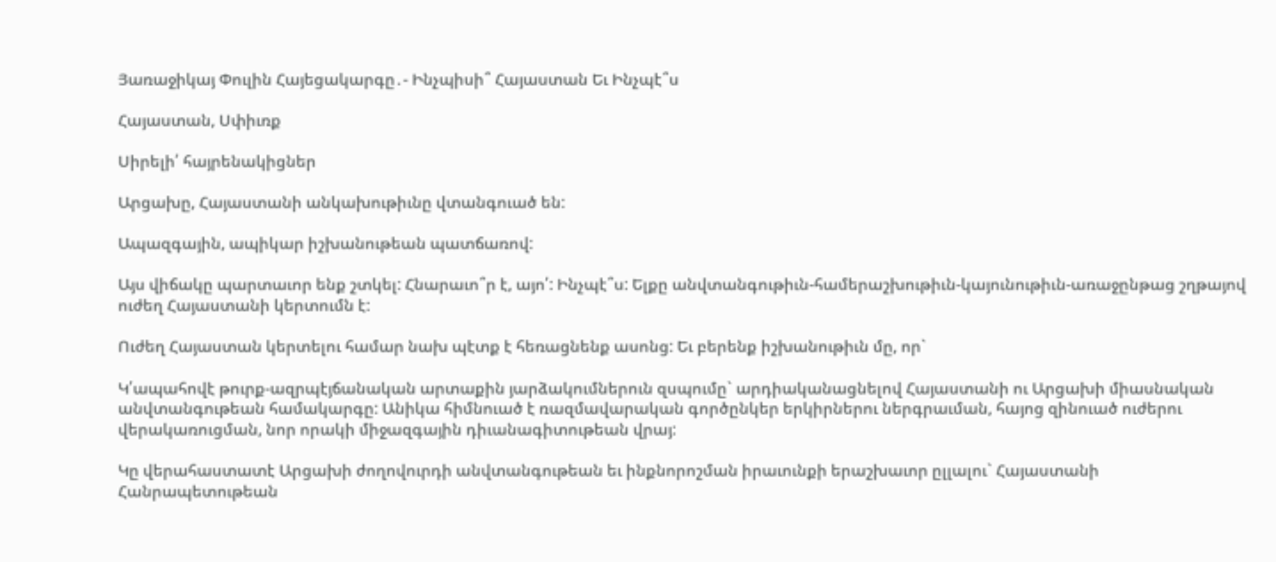Յառաջիկայ Փուլին Հայեցակարգը․- Ինչպիսի՞ Հայաստան Եւ Ինչպէ՞ս

Հայաստան, Սփիւռք

Սիրելի՛ հայրենակիցներ

Արցախը, Հայաստանի անկախութիւնը վտանգուած են:

Ապազգային, ապիկար իշխանութեան պատճառով:

Այս վիճակը պարտաւոր ենք շտկել: Հնարաւո՞ր է, այո՛: Ինչպէ՞ս: Ելքը անվտանգութիւն-համերաշխութիւն-կայունութիւն-առաջընթաց շղթայով ուժեղ Հայաստանի կերտումն է:

Ուժեղ Հայաստան կերտելու համար նախ պէտք է հեռացնենք ասոնց: Եւ բերենք իշխանութիւն մը, որ`

Կ՛ապահովէ թուրք-ազրպէյճանական արտաքին յարձակումներուն զսպումը` արդիականացնելով Հայաստանի ու Արցախի միասնական անվտանգութեան համակարգը: Անիկա հիմնուած է ռազմավարական գործընկեր երկիրներու ներգրաւման, հայոց զինուած ուժերու վերակառուցման, նոր որակի միջազգային դիւանագիտութեան վրայ:

Կը վերահաստատէ Արցախի ժողովուրդի անվտանգութեան եւ ինքնորոշման իրաւունքի երաշխաւոր ըլլալու` Հայաստանի Հանրապետութեան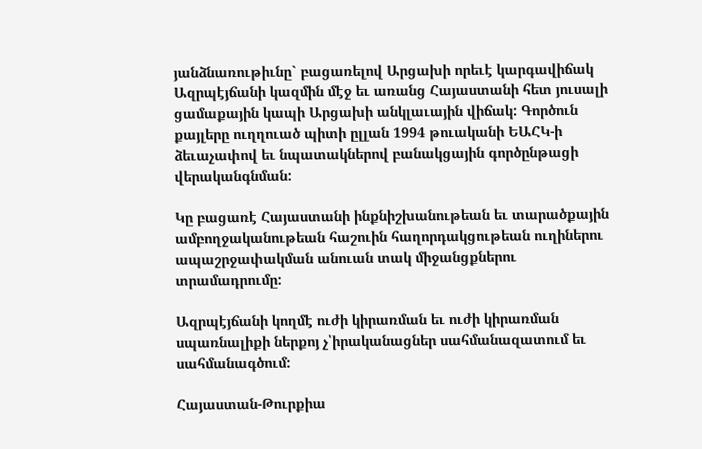յանձնառութիւնը` բացառելով Արցախի որեւէ կարգավիճակ Ազրպէյճանի կազմին մէջ եւ առանց Հայաստանի հետ յուսալի ցամաքային կապի Արցախի անկլաւային վիճակ: Գործուն քայլերը ուղղուած պիտի ըլլան 1994 թուականի ԵԱՀԿ-ի ձեւաչափով եւ նպատակներով բանակցային գործընթացի վերականգնման:

Կը բացառէ Հայաստանի ինքնիշխանութեան եւ տարածքային ամբողջականութեան հաշուին հաղորդակցութեան ուղիներու ապաշրջափակման անուան տակ միջանցքներու տրամադրումը:

Ազրպէյճանի կողմէ ուժի կիրառման եւ ուժի կիրառման սպառնալիքի ներքոյ չ՝իրականացներ սահմանազատում եւ սահմանագծում:

Հայաստան-Թուրքիա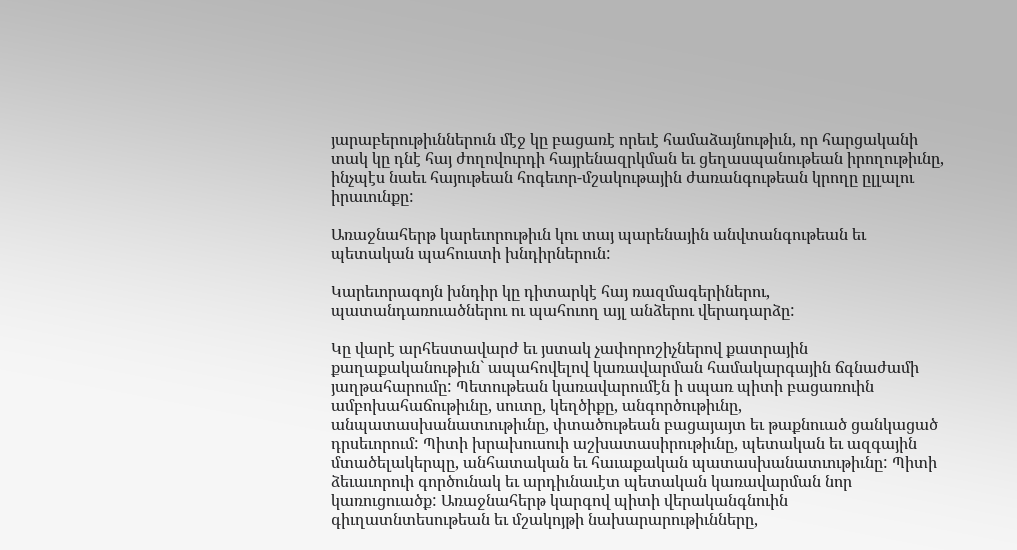յարաբերութիւններուն մէջ կը բացառէ որեւէ համաձայնութիւն, որ հարցականի տակ կը դնէ հայ ժողովուրդի հայրենազրկման եւ ցեղասպանութեան իրողութիւնը, ինչպէս նաեւ հայութեան հոգեւոր-մշակութային ժառանգութեան կրողը ըլլալու իրաւունքը:

Առաջնահերթ կարեւորութիւն կու տայ պարենային անվտանգութեան եւ պետական պահուստի խնդիրներուն:

Կարեւորագոյն խնդիր կը դիտարկէ հայ ռազմագերիներու, պատանդառուածներու ու պահուող այլ անձերու վերադարձը:

Կը վարէ արհեստավարժ եւ յստակ չափորոշիչներով քատրային քաղաքականութիւն` ապահովելով կառավարման համակարգային ճգնաժամի յաղթահարումը: Պետութեան կառավարումէն ի սպառ պիտի բացառուին ամբոխահաճութիւնը, սուտը, կեղծիքը, անգործութիւնը, անպատասխանատւութիւնը, փտածութեան բացայայտ եւ թաքնուած ցանկացած դրսեւորում: Պիտի խրախուսուի աշխատասիրութիւնը, պետական եւ ազգային մտածելակերպը, անհատական եւ հաւաքական պատասխանատւութիւնը: Պիտի ձեւաւորուի գործունակ եւ արդիւնաւէտ պետական կառավարման նոր կառուցուածք: Առաջնահերթ կարգով պիտի վերականգնուին գիւղատնտեսութեան եւ մշակոյթի նախարարութիւնները,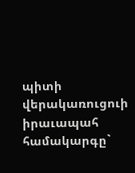պիտի վերակառուցուի իրաւապահ համակարգը`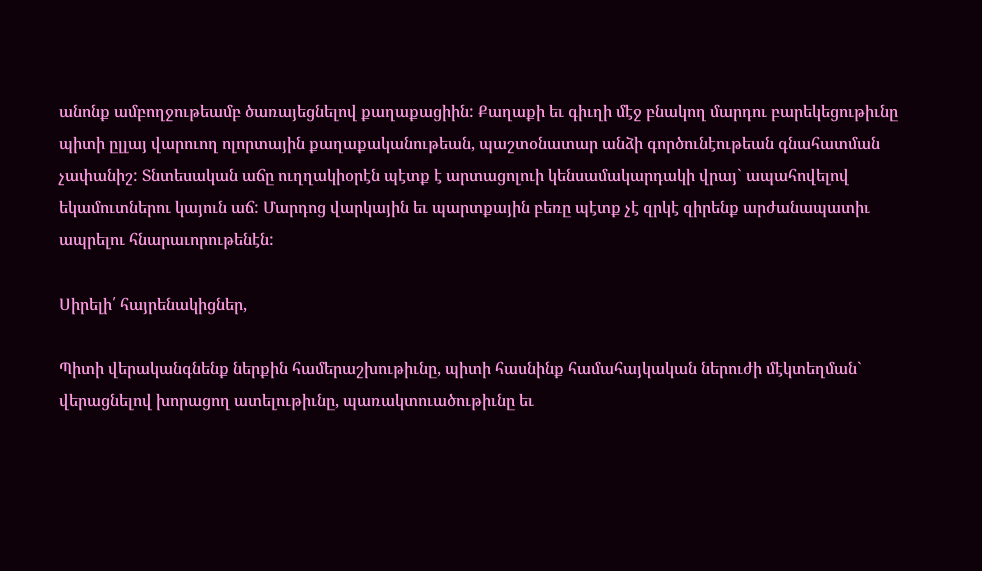անոնք ամբողջութեամբ ծառայեցնելով քաղաքացիին: Քաղաքի եւ գիւղի մէջ բնակող մարդու բարեկեցութիւնը պիտի ըլլայ վարուող ոլորտային քաղաքականութեան, պաշտօնատար անձի գործունէութեան գնահատման չափանիշ: Տնտեսական աճը ուղղակիօրէն պէտք է արտացոլուի կենսամակարդակի վրայ` ապահովելով եկամուտներու կայուն աճ: Մարդոց վարկային եւ պարտքային բեռը պէտք չէ զրկէ զիրենք արժանապատիւ ապրելու հնարաւորութենէն:

Սիրելի՛ հայրենակիցներ,

Պիտի վերականգնենք ներքին համերաշխութիւնը, պիտի հասնինք համահայկական ներուժի մէկտեղման` վերացնելով խորացող ատելութիւնը, պառակտուածութիւնը եւ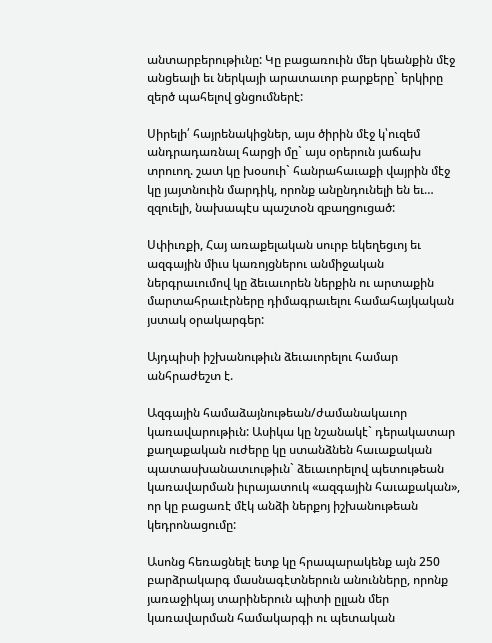անտարբերութիւնը: Կը բացառուին մեր կեանքին մէջ անցեալի եւ ներկայի արատաւոր բարքերը` երկիրը զերծ պահելով ցնցումներէ:

Սիրելի՛ հայրենակիցներ, այս ծիրին մէջ կ՝ուզեմ անդրադառնալ հարցի մը` այս օրերուն յաճախ տրուող. շատ կը խօսուի` հանրահաւաքի վայրին մէջ կը յայտնուին մարդիկ, որոնք անընդունելի են եւ… զզուելի, նախապէս պաշտօն զբաղցուցած:

Սփիւռքի, Հայ առաքելական սուրբ եկեղեցւոյ եւ ազգային միւս կառոյցներու անմիջական ներգրաւումով կը ձեւաւորեն ներքին ու արտաքին մարտահրաւէրները դիմագրաւելու համահայկական յստակ օրակարգեր:

Այդպիսի իշխանութիւն ձեւաւորելու համար անհրաժեշտ է.

Ազգային համաձայնութեան/ժամանակաւոր կառավարութիւն: Ասիկա կը նշանակէ` դերակատար քաղաքական ուժերը կը ստանձնեն հաւաքական պատասխանատւութիւն` ձեւաւորելով պետութեան կառավարման իւրայատուկ «ազգային հաւաքական», որ կը բացառէ մէկ անձի ներքոյ իշխանութեան կեդրոնացումը:

Ասոնց հեռացնելէ ետք կը հրապարակենք այն 250 բարձրակարգ մասնագէտներուն անունները, որոնք յառաջիկայ տարիներուն պիտի ըլլան մեր կառավարման համակարգի ու պետական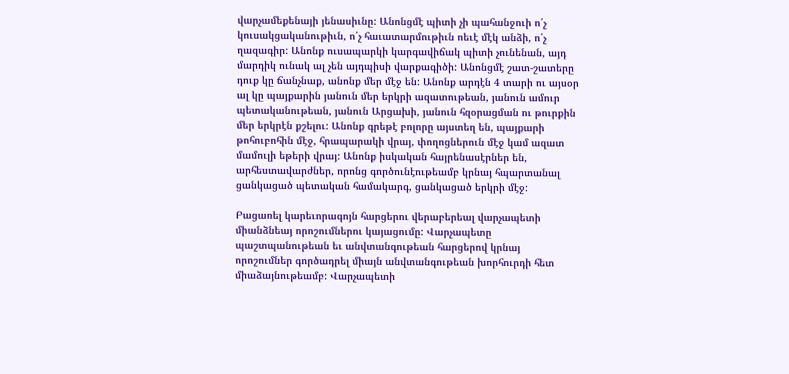վարչամեքենայի յենասիւնը: Անոնցմէ պիտի չի պահանջուի ո՛չ կուսակցականութիւն, ո՛չ հաւատարմութիւն ոեւէ մէկ անձի, ո՛չ ղազագիր: Անոնք ուսապարկի կարգավիճակ պիտի չունենան, այդ մարդիկ ունակ ալ չեն այդպիսի վարքագիծի: Անոնցմէ շատ-շատերը դուք կը ճանչնաք, անոնք մեր մէջ են: Անոնք արդէն 4 տարի ու այսօր ալ կը պայքարին յանուն մեր երկրի ազատութեան, յանուն ամուր պետականութեան, յանուն Արցախի, յանուն հզօրացման ու թուրքին մեր երկրէն քշելու: Անոնք գրեթէ բոլորը այստեղ են, պայքարի թոհուբոհին մէջ, հրապարակի վրայ, փողոցներուն մէջ կամ ազատ մամուլի եթերի վրայ: Անոնք իսկական հայրենասէրներ են, արհեստավարժներ, որոնց գործունէութեամբ կրնայ հպարտանալ ցանկացած պետական համակարգ, ցանկացած երկրի մէջ:

Բացառել կարեւորագոյն հարցերու վերաբերեալ վարչապետի միանձնեայ որոշումներու կայացումը: Վարչապետը պաշտպանութեան եւ անվտանգութեան հարցերով կրնայ որոշումներ գործադրել միայն անվտանգութեան խորհուրդի հետ միաձայնութեամբ: Վարչապետի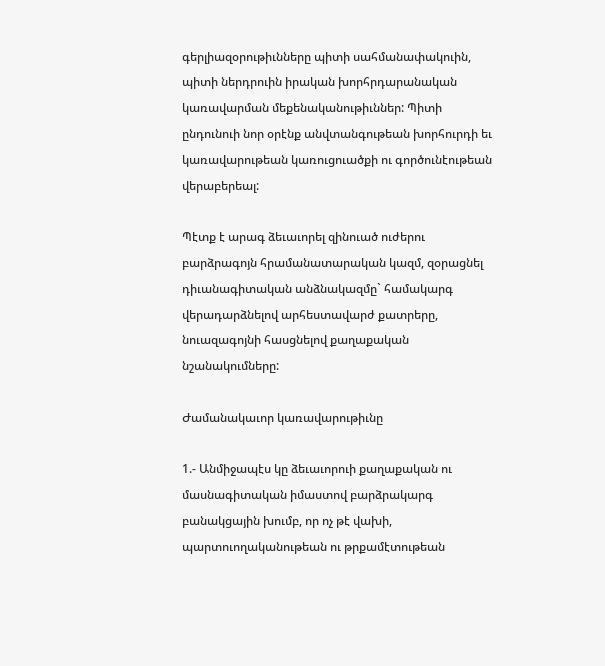գերլիազօրութիւնները պիտի սահմանափակուին, պիտի ներդրուին իրական խորհրդարանական կառավարման մեքենականութիւններ: Պիտի ընդունուի նոր օրէնք անվտանգութեան խորհուրդի եւ կառավարութեան կառուցուածքի ու գործունէութեան վերաբերեալ:

Պէտք է արագ ձեւաւորել զինուած ուժերու բարձրագոյն հրամանատարական կազմ, զօրացնել դիւանագիտական անձնակազմը` համակարգ վերադարձնելով արհեստավարժ քատրերը, նուազագոյնի հասցնելով քաղաքական նշանակումները:

Ժամանակաւոր կառավարութիւնը

1.- Անմիջապէս կը ձեւաւորուի քաղաքական ու մասնագիտական իմաստով բարձրակարգ բանակցային խումբ, որ ոչ թէ վախի, պարտուողականութեան ու թրքամէտութեան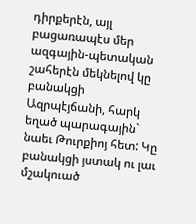դիրքերէն, այլ բացառապէս մեր ազգային-պետական շահերէն մեկնելով կը բանակցի Ազրպէյճանի, հարկ եղած պարագային` նաեւ Թուրքիոյ հետ: Կը բանակցի յստակ ու լաւ մշակուած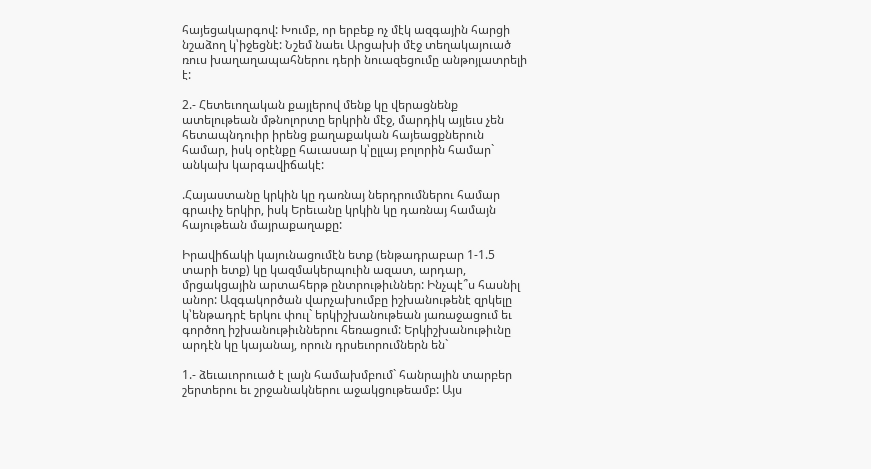հայեցակարգով: Խումբ, որ երբեք ոչ մէկ ազգային հարցի նշաձող կ՝իջեցնէ: Նշեմ նաեւ Արցախի մէջ տեղակայուած ռուս խաղաղապահներու դերի նուազեցումը անթոյլատրելի է:

2.- Հետեւողական քայլերով մենք կը վերացնենք ատելութեան մթնոլորտը երկրին մէջ, մարդիկ այլեւս չեն հետապնդուիր իրենց քաղաքական հայեացքներուն համար, իսկ օրէնքը հաւասար կ՝ըլլայ բոլորին համար` անկախ կարգավիճակէ:

.Հայաստանը կրկին կը դառնայ ներդրումներու համար գրաւիչ երկիր, իսկ Երեւանը կրկին կը դառնայ համայն հայութեան մայրաքաղաքը:

Իրավիճակի կայունացումէն ետք (ենթադրաբար 1-1.5 տարի ետք) կը կազմակերպուին ազատ, արդար, մրցակցային արտահերթ ընտրութիւններ: Ինչպէ՞ս հասնիլ անոր: Ազգակործան վարչախումբը իշխանութենէ զրկելը կ՝ենթադրէ երկու փուլ` երկիշխանութեան յառաջացում եւ գործող իշխանութիւններու հեռացում: Երկիշխանութիւնը արդէն կը կայանայ, որուն դրսեւորումներն են`

1.- ձեւաւորուած է լայն համախմբում` հանրային տարբեր շերտերու եւ շրջանակներու աջակցութեամբ: Այս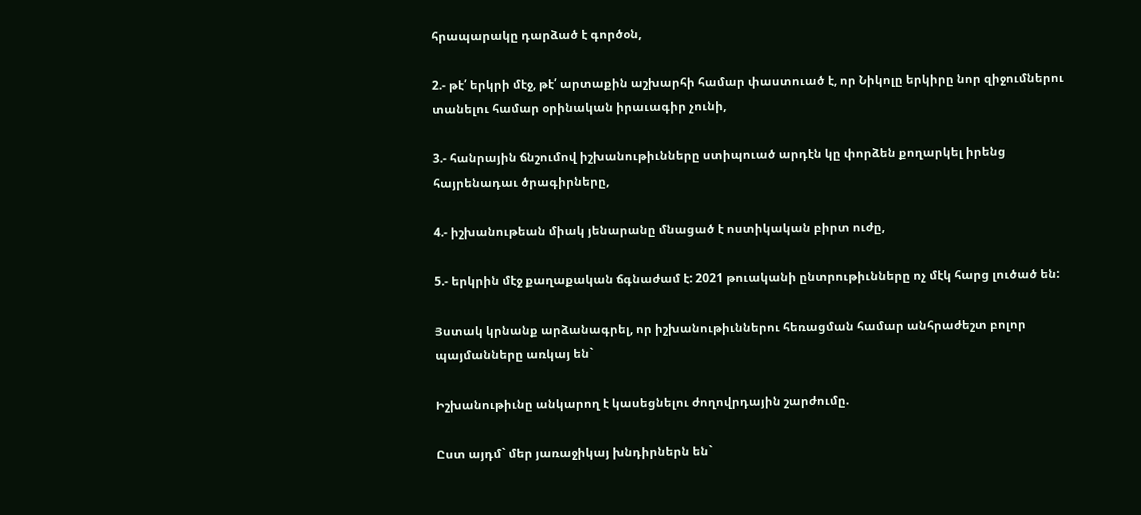հրապարակը դարձած է գործօն,

2.- թէ՛ երկրի մէջ, թէ՛ արտաքին աշխարհի համար փաստուած է, որ Նիկոլը երկիրը նոր զիջումներու տանելու համար օրինական իրաւագիր չունի,

3.- հանրային ճնշումով իշխանութիւնները ստիպուած արդէն կը փորձեն քողարկել իրենց հայրենադաւ ծրագիրները,

4.- իշխանութեան միակ յենարանը մնացած է ոստիկական բիրտ ուժը,

5.- երկրին մէջ քաղաքական ճգնաժամ է: 2021 թուականի ընտրութիւնները ոչ մէկ հարց լուծած են:

Յստակ կրնանք արձանագրել, որ իշխանութիւններու հեռացման համար անհրաժեշտ բոլոր պայմանները առկայ են`

Իշխանութիւնը անկարող է կասեցնելու ժողովրդային շարժումը.

Ըստ այդմ` մեր յառաջիկայ խնդիրներն են`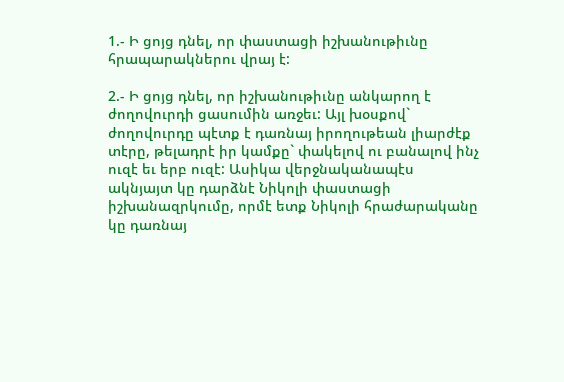1.- Ի ցոյց դնել, որ փաստացի իշխանութիւնը հրապարակներու վրայ է:

2.- Ի ցոյց դնել, որ իշխանութիւնը անկարող է ժողովուրդի ցասումին առջեւ: Այլ խօսքով` ժողովուրդը պէտք է դառնայ իրողութեան լիարժէք տէրը, թելադրէ իր կամքը` փակելով ու բանալով ինչ ուզէ եւ երբ ուզէ: Ասիկա վերջնականապէս ակնյայտ կը դարձնէ Նիկոլի փաստացի իշխանազրկումը, որմէ ետք Նիկոլի հրաժարականը կը դառնայ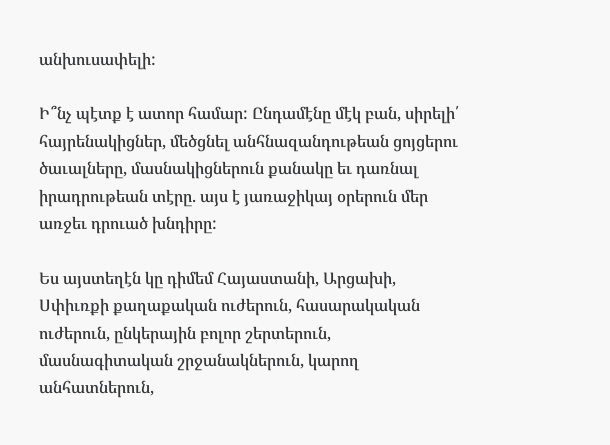անխուսափելի:

Ի՞նչ պէտք է ատոր համար: Ընդամէնը մէկ բան, սիրելի՛ հայրենակիցներ, մեծցնել անհնազանդութեան ցոյցերու ծաւալները, մասնակիցներուն քանակը եւ դառնալ իրադրութեան տէրը. այս է յառաջիկայ օրերուն մեր առջեւ դրուած խնդիրը:

Ես այստեղէն կը դիմեմ Հայաստանի, Արցախի, Սփիւռքի քաղաքական ուժերուն, հասարակական ուժերուն, ընկերային բոլոր շերտերուն, մասնագիտական շրջանակներուն, կարող անհատներուն,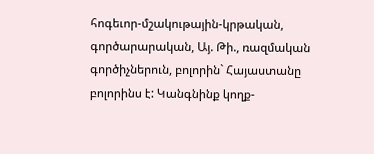հոգեւոր-մշակութային-կրթական, գործարարական, Այ. Թի., ռազմական գործիչներուն, բոլորին` Հայաստանը բոլորինս է: Կանգնինք կողք-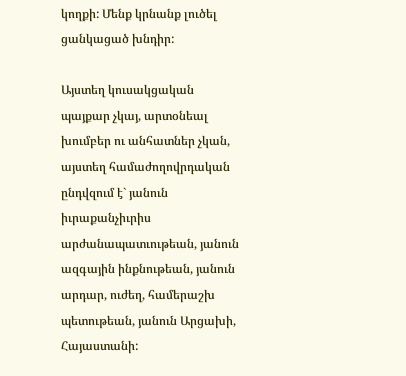կողքի: Մենք կրնանք լուծել ցանկացած խնդիր:

Այստեղ կուսակցական պայքար չկայ, արտօնեալ խումբեր ու անհատներ չկան, այստեղ համաժողովրդական ընդվզում է` յանուն իւրաքանչիւրիս արժանապատւութեան, յանուն ազգային ինքնութեան, յանուն արդար, ուժեղ, համերաշխ պետութեան, յանուն Արցախի, Հայաստանի: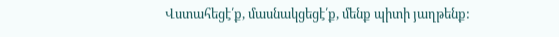Վստահեցէ՛ք, մասնակցեցէ՛ք, մենք պիտի յաղթենք: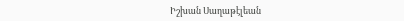Իշխան Սաղաթէլեան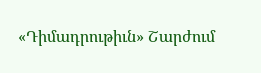«Դիմադրութիւն» Շարժում